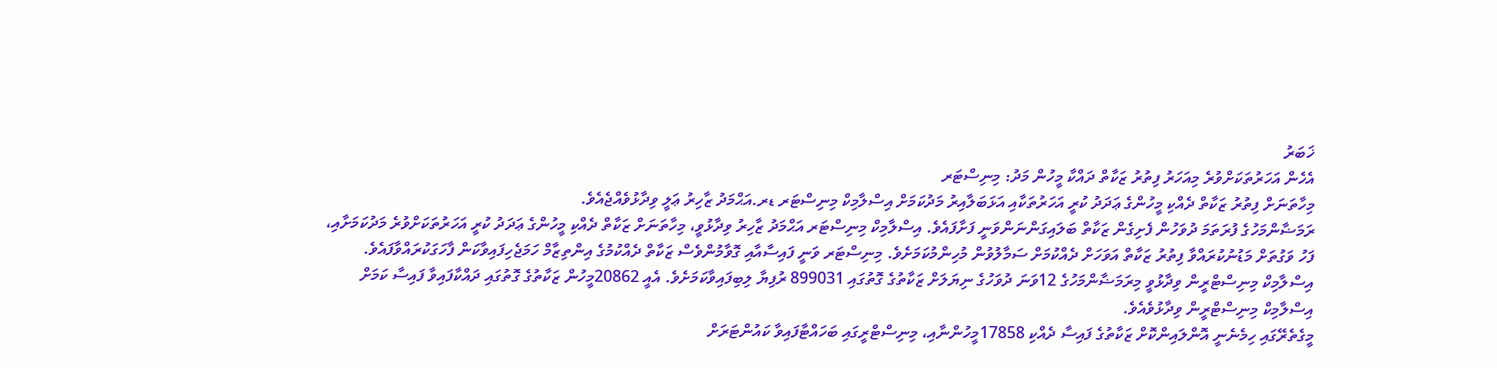ޚަބަރު
އެހެން އަހަރުތަކަށްވުރެ މިއަހަރު ފިތުރު ޒަކާތް ދައްކާ މީހުން މަދު: މިނިސްޓަރ
މިހާތަނަށް ފިތުރު ޒަކާތް ދެއްކި މީހުންގެ ޢަދަދު ކުރީ އަހަރުތަކާއި އަޅަބަލާއިރު މަދުކަމަށް އިސްލާމިކް މިނިސްޓަރ ޑރ.އަޙްމަދު ޒާހިރު ޢަލީ ވިދާޅުވެއްޖެއެވެ.
ރަމަޟާންމަހުގެ ފުރަތަމަ ދުވަހުން ފެށިގެން ޒަކާތް ބަލައިގަންނަންވަނީ ފަށާފައެވެ. އިސްލާމިކް މިނިސްޓަރ އަޙްމަދު ޒާހިރު ވިދާޅުވީ، މިހާތަނަށް ޒަކާތް ދެއްކި މީހުންގެ ޢަދަދު ކުރީ އަހަރުތަކަށްވުރެ މަދުކަމަށާއި، ފަހު ވަގުތަށް މަޑުނުކުރައްވާ ފިތުރު ޒަކާތް އަވަހަށް ދެއްކުމަށް ސަމާލުވުން މުހިންމުކަމަށެވެ. މިނިސްޓަރ ވަނީ ފައިސާއާއި ގޮވާމުންވެސް ޒަކާތް ދެއްކުމުގެ އިންތިޒާމް ހަމަޖެހިފައިވާކަން ފާހަގަކުރައްވާފައެވެ.
އިސްލާމިކް މިނިސްޓްރީން ވިދާޅުވީ މިރަމަޟާންމަހުގެ 12ވަނަ ދުވަހުގެ ނިޔަލަށް ޒަކާތުގެ ގޮތުގައި 899031 ރުފިޔާ ލިބިފައިވާކަމަށެވެ. އެއީ 20862މީހުން ޒަކާތުގެ ގޮތުގައި ދައްކާފައިވާ ފައިސާ ކަމަށް އިސްލާމިކް މިނިސްޓްރީން ވިދާޅުވެއެވެ.
މީގެތެރޭގައި ހިމެނެނީ އޮންލައިންކޮށް ޒަކާތުގެ ފައިސާ ދެއްކި 17858މީހުންނާއި، މިނިސްޓްރީގައި ބަހައްޓާފައިވާ ކައުންޓަރަށް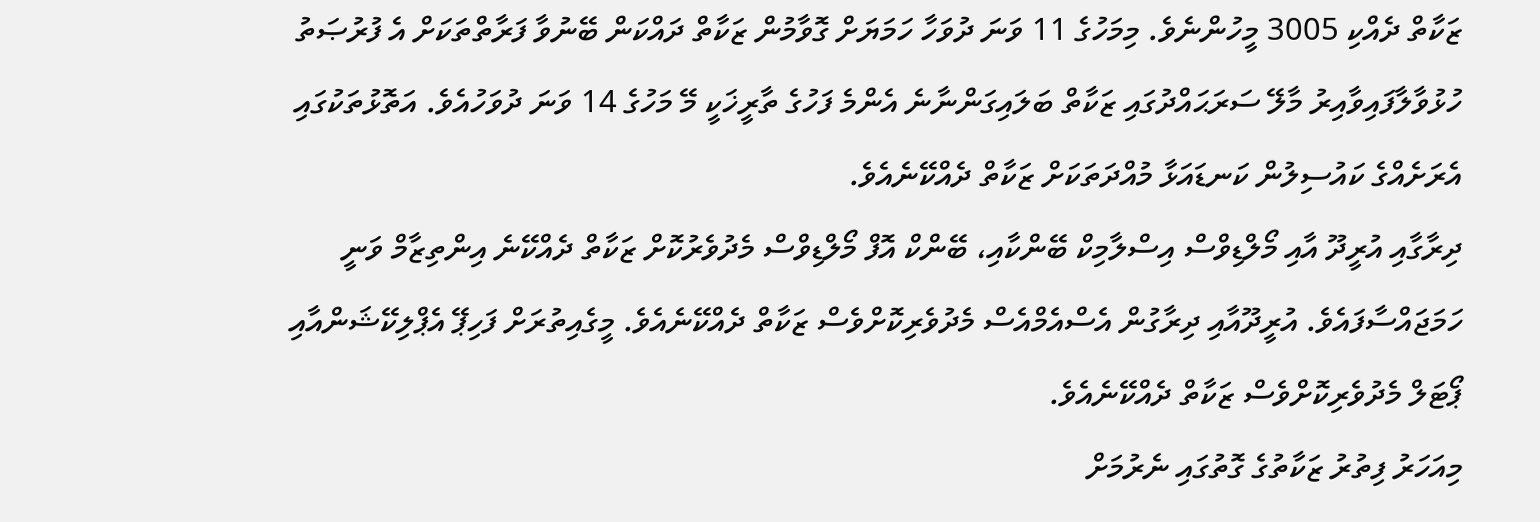ޒަކާތް ދެއްކި 3005 މީހުންނެވެ. މިމަހުގެ 11 ވަނަ ދުވަހާ ހަމަޔަށް ގޮވާމުން ޒަކާތް ދައްކަން ބޭނުވާ ފަރާތްތަކަށް އެ ފުރުޞަތު ހުޅުވާލާފައިވާއިރު މާލޭ ސަރަޙައްދުގައި ޒަކާތް ބަލައިގަންނާނެ އެންމެ ފަހުގެ ތާރީޚަކީ މޭ މަހުގެ 14 ވަނަ ދުވަހުއެވެ. އަތޮޅުތަކުގައި އެރަށެއްގެ ކައުސިލުން ކަނޑައަޅާ މުއްދަތަކަށް ޒަކާތް ދެއްކޭނެއެވެ.
ދިރާގާއި އުރީދޫ އާއި މޯލްޑިވްސް އިސްލާމިކް ބޭންކާއި، ބޭންކް އޮފް މޯލްޑިވްސް މެދުވެރުކޮށް ޒަކާތް ދެއްކޭނެ އިންތިޒާމް ވަނީ ހަމަޖައްސާފައެވެ. އުރީދޫއާއި ދިރާގުން އެސްއެމްއެސް މެދުވެރިކޮށްވެސް ޒަކާތް ދެއްކޭނެއެވެ. މީގެއިތުރަށް ފަހިޕޭ އެޕްލިކޭޝަންއާއި ޕޯޓަލް މެދުވެރިކޮށްވެސް ޒަކާތް ދެއްކޭނެއެވެ.
މިއަހަރު ފިތުރު ޒަކާތުގެ ގޮތުގައި ނެރުމަށް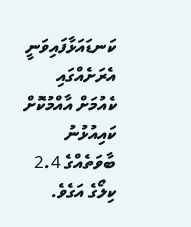ކަނޑައަޅާފައިވަނީ އެރަށެއްގައި ކެއުމަށް އާއްމުކޮށް ކައިއުޅުނު ބާވަތެއްގެ 2.4 ކިލޯގެ އަގެވެ.